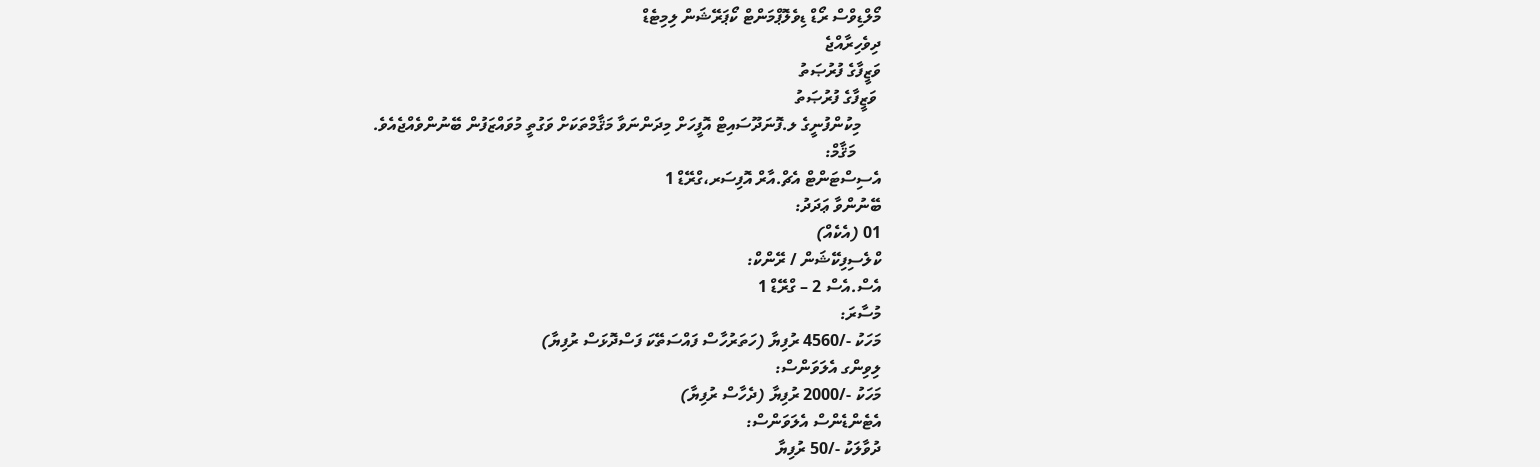މޯލްޑިވްސް ރޯޑް ޑިވެލޮޕްމަންޓް ކޯޕަރޭޝަން ލިމިޓެޑް
ދިވެހިރާއްޖެ
ވަޒީފާގެ ފުރުޞަތު
 ވަޒީފާގެ ފުރުޞަތު
     މިކުންފުނީގެ ލ.ފޮނަދޫސައިޓް އޮފީހަށް މިދަންނަވާ މަޤާމްތަކަށް ވަގުތީ މުވައްޒަފުން ބޭނުންވެއްޖެއެވެ.
      މަޤާމް:
އެސިސްޓަންޓް އެޗް.އާރް އޮފިސަރ،ގްރޭޑް 1
ބޭނުންވާ ޢަދަދު:
01 (އެކެއް)
ކްލެސިފިކޭޝަން / ރޭންކް:
އެސް.އެސް 2 – ގްރޭޑް 1
މުސާރަ:
މަހަކު -/4560 ރުފިޔާ (ހަތަރުހާސް ފައްސަތޭކަ ފަސްދޮޅަސް ރުފިޔާ)
ލިވިންގ އެލަވަންސް:
މަހަކު -/2000 ރުފިޔާ (ދެހާސް ރުފިޔާ)
އެޓެންޑެންސް އެލަވަންސް:
ދުވާލަކު -/50 ރުފިޔާ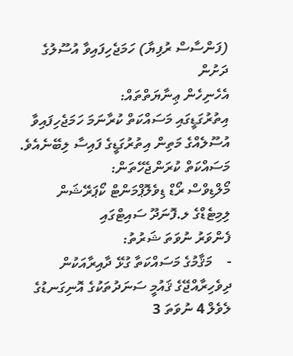(ފަންސާސް ރުފިޔާ) ހަމަޖެހިފައިވާ އުސޫލުގެ ދަށުން
އެހެނިހެން ޢިނާޔަތްތައް:
އިތުރުގަޑީގައި މަސައްކަތް ކުރާނަމަ ހަމަޖެހިފައިވާ އުސޫލެއްގެ މަތިން އިތުރުގަޑީގެ ފައިސާ ލިބޭނެއެވެ.
މަސައްކަތް ކުރަންޖެހޭތަން:
މޯލްޑިވްސް ރޯޑް ޑިވެލޮޕްމަންޓް ކޯޕަރޭޝަން ލިމިޓެޑްގެ ލ.ފޮނަދޫ ސައިޓްގައި
ފެންވަރު ނުވަތަ ޝަރުތު:
-    މަޤާމުގެ މަސައްކަތާ ގުޅޭ ދާއިރާއަކުން ދިވެހިރާއްޖޭގެ ޤައުމީ ސަނަދުތަކުގެ އޮނިގަނޑުގެ ލެވެލް 4 ނުވަތަ 3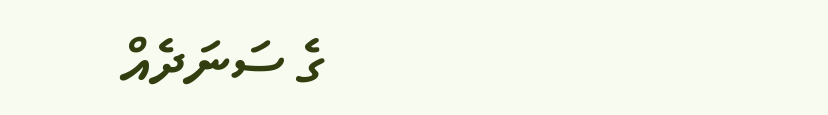ގެ ސަނަދެއް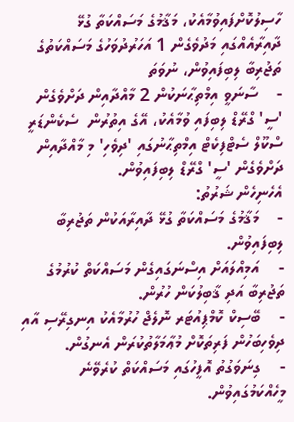ހާސިލުކޮށްފައިވުމާއެކު، މަޤާމުގެ މަސައްކަތާ ގުޅޭ ދާއިރާއެއްގައި މަދުވެގެން 1 އަހަރުދުވަހުގެ މަސައްކަތުގެ ތަޖުރިބާ ލިބިފައިވުން، ނުވަތަ
-    ސާނަވީ އިމްތިޙާނަކުން 2 މާއްދާއިން ދަށްވެގެން 'ސީ' ގްރޭޑް ލިބިފައި ވުމާއެކު، އޭގެ އިތުރުން  ސެކެންޑަރީ ސްކޫލް ސެޓްފިކެޓް އިމްތިޙާނުގައި 'ދިވެހި' މި މާއްދާއިން ދަށްވެގެން 'ސީ' ގްރޭޑް ލިބިފައިވުން.
އެހެނިހެން ޝަރުތު:
-    މަޤާމުގެ މަސައްކަތާ ގުޅޭ ދާއިރާއަކުން ތަޖުރިބާ ލިބިފައިވުން.
-    އަމިއްލައަށް އިސްނަގައިގެން މަސައްކަތް ކުރުމުގެ ތަޖުރިބާ އަދި ޤާބިލުކަން ހުރުން.
-    ބޭސިކް ކޮމްޕިއުޓަރ ނޮލެޖް ހުރުމާއެކު އިނގިރޭސި އާއި ދިވެހިބަހުން ފަރިތަކޮށް މުޢާމަލާތުކުރަން އެނގުން.
-    ގިނަވަގުތު އޮފީހުގައި މަސައްކަތް ކުރެވޭނެ މީހެއްކަމުގައިވުން.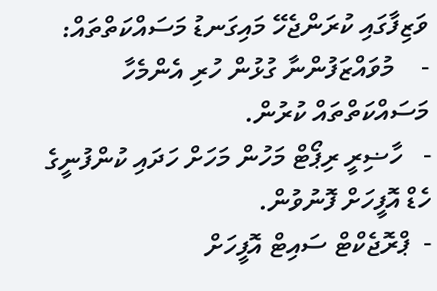ވަޒިފާގައި ކުރަންޖެހޭ މައިގަނޑު މަސައްކަތްތައް:
-    މުވައްޒަފުންނާ ގުޅުން ހުރި އެންމެހާ މަސައްކަތްތައް ކުރުން.
-   ހާޟިރީ ރިޕޯޓް މަހުން މަހަށް ހަދައި ކުންފުނީގެ ހެޑް އޮފީހަށް ފޮނުވުން.
-  ޕްރޮޖެކްޓް ސައިޓް އޮފީހަށް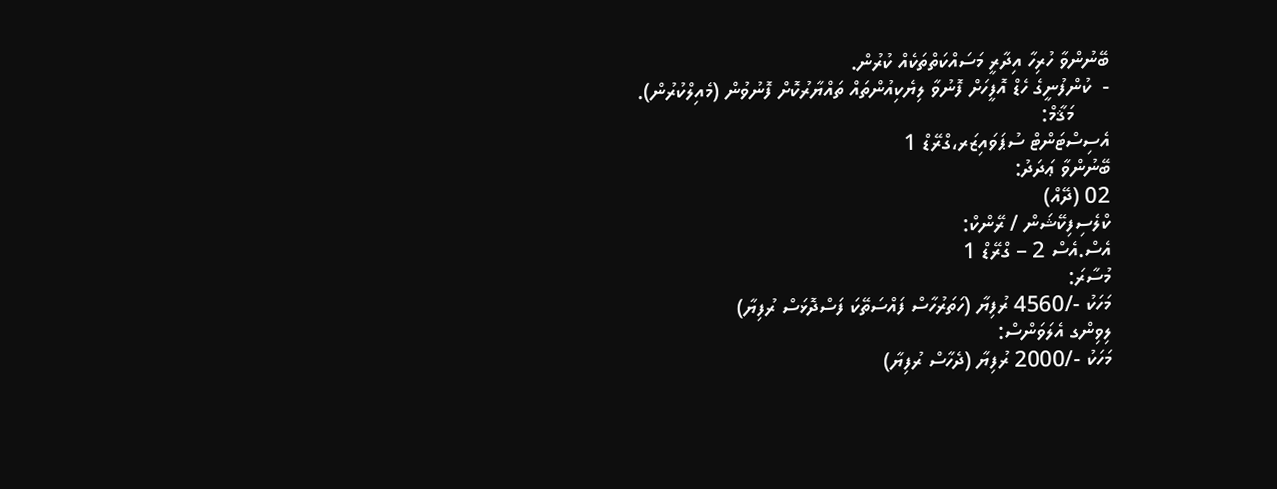ބޭނުންވާ ހުރިހާ އިދާރީ މަސައްކަތްތަކެއް ކުރުން.
-  ކުންފުނީގެ ހެޑް އޮފީހަށް ފޮނުވާ ލިޔެކިއުންތައް ތައްޔާރުކޮށް ފޮނުވުން (މެއިލްކުރުން).
      މަޤާމް:
އެސިސްޓަންޓް ސުޕަވައިޒަރ،ގްރޭޑް 1
ބޭނުންވާ ޢަދަދު:
02 (ދޭއް)
ކްލެސިފިކޭޝަން / ރޭންކް:
އެސް.އެސް 2 – ގްރޭޑް 1
މުސާރަ:
މަހަކު -/4560 ރުފިޔާ (ހަތަރުހާސް ފައްސަތޭކަ ފަސްދޮޅަސް ރުފިޔާ)
ލިވިންގ އެލަވަންސް:
މަހަކު -/2000 ރުފިޔާ (ދެހާސް ރުފިޔާ)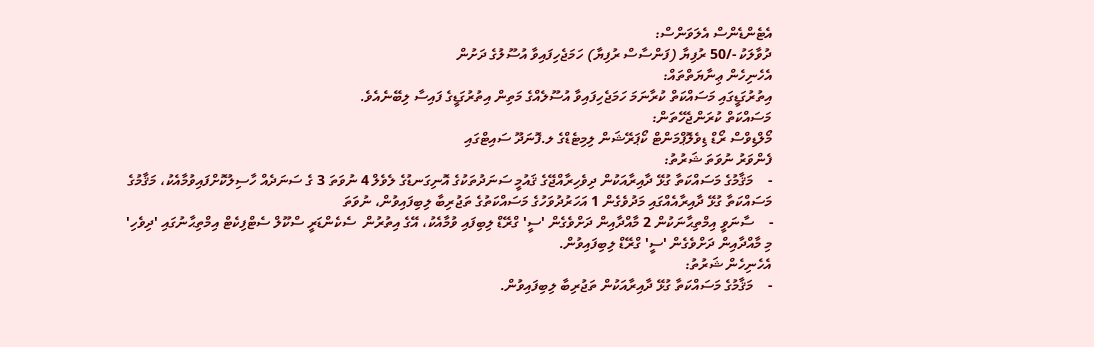އެޓެންޑެންސް އެލަވަންސް:
ދުވާލަކު -/50 ރުފިޔާ (ފަންސާސް ރުފިޔާ) ހަމަޖެހިފައިވާ އުސޫލުގެ ދަށުން
އެހެނިހެން ޢިނާޔަތްތައް:
އިތުރުގަޑީގައި މަސައްކަތް ކުރާނަމަ ހަމަޖެހިފައިވާ އުސޫލެއްގެ މަތިން އިތުރުގަޑީގެ ފައިސާ ލިބޭނެއެވެ.
މަސައްކަތް ކުރަންޖެހޭތަން:
މޯލްޑިވްސް ރޯޑް ޑިވެލޮޕްމަންޓް ކޯޕަރޭޝަން ލިމިޓެޑްގެ ލ.ފޮނަދޫ ސައިޓްގައި
ފެންވަރު ނުވަތަ ޝަރުތު:
-    މަޤާމުގެ މަސައްކަތާ ގުޅޭ ދާއިރާއަކުން ދިވެހިރާއްޖޭގެ ޤައުމީ ސަނަދުތަކުގެ އޮނިގަނޑުގެ ލެވެލް 4 ނުވަތަ 3 ގެ ސަނަދެއް ހާސިލުކޮށްފައިވުމާއެކު، މަޤާމުގެ މަސައްކަތާ ގުޅޭ ދާއިރާއެއްގައި މަދުވެގެން 1 އަހަރުދުވަހުގެ މަސައްކަތުގެ ތަޖުރިބާ ލިބިފައިވުން، ނުވަތަ
-    ސާނަވީ އިމްތިޙާނަކުން 2 މާއްދާއިން ދަށްވެގެން 'ސީ' ގްރޭޑް ލިބިފައި ވުމާއެކު، އޭގެ އިތުރުން  ސެކެންޑަރީ ސްކޫލް ސެޓްފިކެޓް އިމްތިޙާނުގައި 'ދިވެހި' މި މާއްދާއިން ދަށްވެގެން 'ސީ' ގްރޭޑް ލިބިފައިވުން.
އެހެނިހެން ޝަރުތު:
-    މަޤާމުގެ މަސައްކަތާ ގުޅޭ ދާއިރާއަކުން ތަޖުރިބާ ލިބިފައިވުން.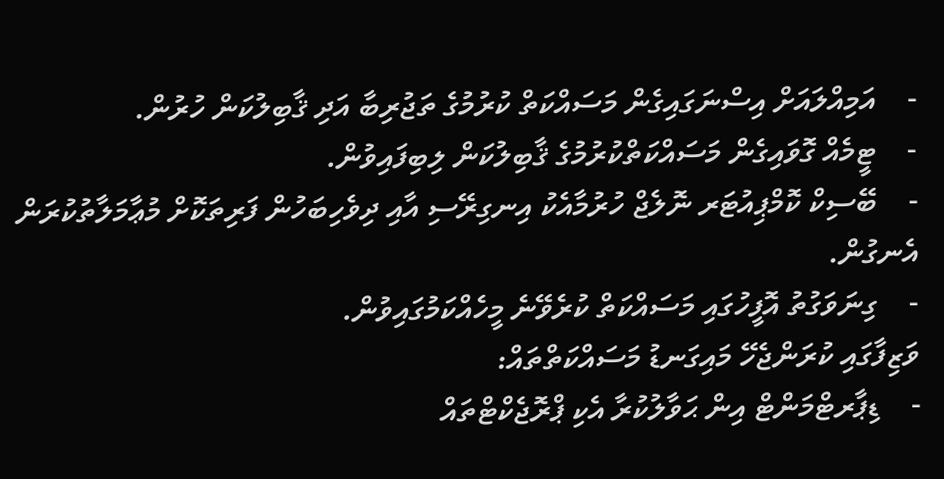-    އަމިއްލައަށް އިސްނަގައިގެން މަސައްކަތް ކުރުމުގެ ތަޖުރިބާ އަދި ޤާބިލުކަން ހުރުން.
-    ޓީމެއް ގޮވައިގެން މަސައްކަތްކުރުމުގެ ޤާބިލުކަން ލިބިފައިވުން.
-    ބޭސިކް ކޮމްޕިއުޓަރ ނޮލެޖް ހުރުމާއެކު އިނގިރޭސި އާއި ދިވެހިބަހުން ފަރިތަކޮށް މުޢާމަލާތުކުރަން އެނގުން.
-    ގިނަވަގުތު އޮފީހުގައި މަސައްކަތް ކުރެވޭނެ މީހެއްކަމުގައިވުން.
ވަޒިފާގައި ކުރަންޖެހޭ މައިގަނޑު މަސައްކަތްތައް:
-    ޑިޕާރޓްމަންޓް އިން ޙަވާލުކުރާ އެކި ޕްރޮޖެކްޓްތައް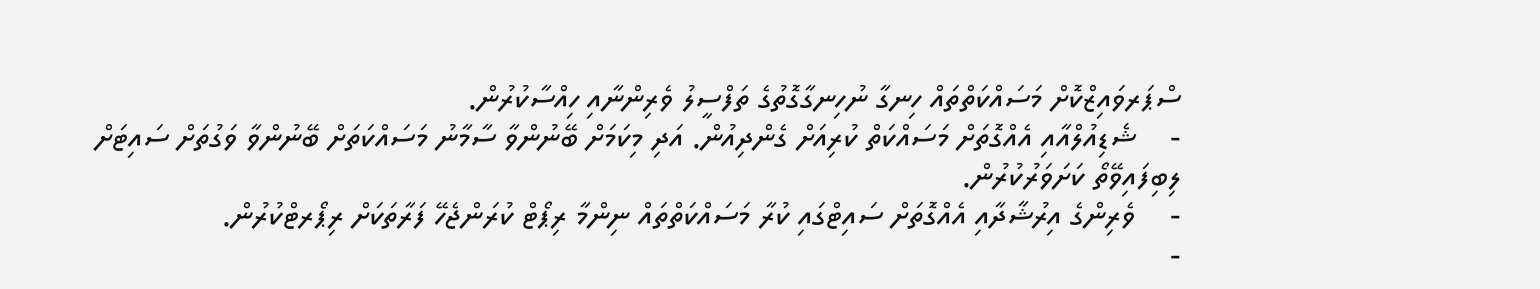ސްޕަރވައިޒްކޮށް މަސައްކަތްތައް ހިނގާ ނުހިނގާގޮތުގެ ތަފްސީލު ވެރިންނާއި ހިއްސާކުރުން.
-    ޝެޑިއުލްއާއި އެއްގޮތަށް މަސައްކަތް ކުރިއަށް ގެންދިއުން. އަދި މިކަމަށް ބޭނުންވާ ސާމާނު މަސައްކަތަށް ބޭނުންވާ ވަގުތަށް ސައިޓަށް ލިބިފައިވޭތޯ ކަށަވަރުކުރުން.
-    ވެރިންގެ އިރުޝާދާއި އެއްގޮތަށް ސައިޓްގައި ކުރާ މަސައްކަތްތައް ނިންމާ ރިޕޯޓް ކުރަންޖެހޭ ފަރާތަކަށް ރިޕޯރޓްކުރުން.
-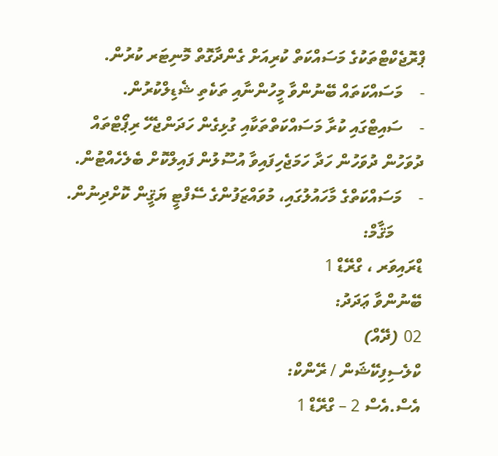ޕްރޮޖެކްޓްތަކުގެ މަސައްކަތް ކުރިއަށް ގެންދާގޮތް މޮނިޓަރ ކުރުން.
-    މަސައްކަތައް ބޭނުންވާ މީހުންނާއި ތަކެތި ޝެޑިލްކުރުން.
-    ސައިޓްގައި ކުރާ މަސައްކަތްތަކާއި ގުޅިގެން ހަދަންޖެހޭ ރިޕޯޓްތައް ދުވަހުން ދުވަހުން ހަދާ ހަމަޖެހިފައިވާ އުސޫލުން ފައިލްކޮށް ބެލެހެއްޓުން.
-    މަސައްކަތްގެ މާހައުލުގައި، މުވައްޒަފުންގެ ސޭފްޓީ ޔަޤީން ކޮށްދިނުން.
       މަޤާމް:
ޑްރައިވަރ ، ގްރޭޑް 1
ބޭނުންވާ ޢަދަދު:
02 (ދޭއް)
ކްލެސިފިކޭޝަން / ރޭންކް:
އެސް.އެސް 2 – ގްރޭޑް 1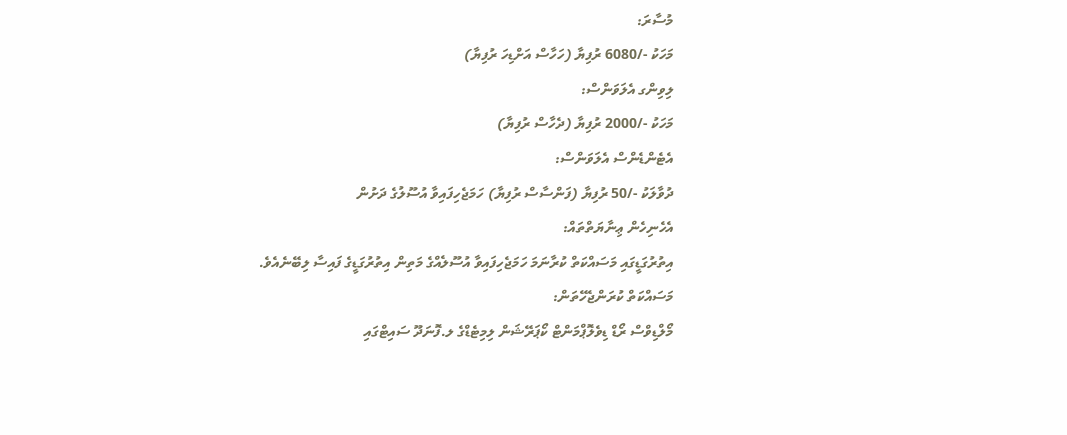މުސާރަ:
މަހަކު -/6080 ރުފިޔާ (ހަހާސް އަށްޑިހަ ރުފިޔާ)
ލިވިންގ އެލަވަންސް:
މަހަކު -/2000 ރުފިޔާ (ދެހާސް ރުފިޔާ)
އެޓެންޑެންސް އެލަވަންސް:
ދުވާލަކު -/50 ރުފިޔާ (ފަންސާސް ރުފިޔާ) ހަމަޖެހިފައިވާ އުސޫލުގެ ދަށުން
އެހެނިހެން ޢިނާޔަތްތައް:
އިތުރުގަޑީގައި މަސައްކަތް ކުރާނަމަ ހަމަޖެހިފައިވާ އުސޫލެއްގެ މަތިން އިތުރުގަޑީގެ ފައިސާ ލިބޭނެއެވެ.
މަސައްކަތް ކުރަންޖެހޭތަން:
މޯލްޑިވްސް ރޯޑް ޑިވެލޮޕްމަންޓް ކޯޕަރޭޝަން ލިމިޓެޑްގެ ލ.ފޮނަދޫ ސައިޓްގައި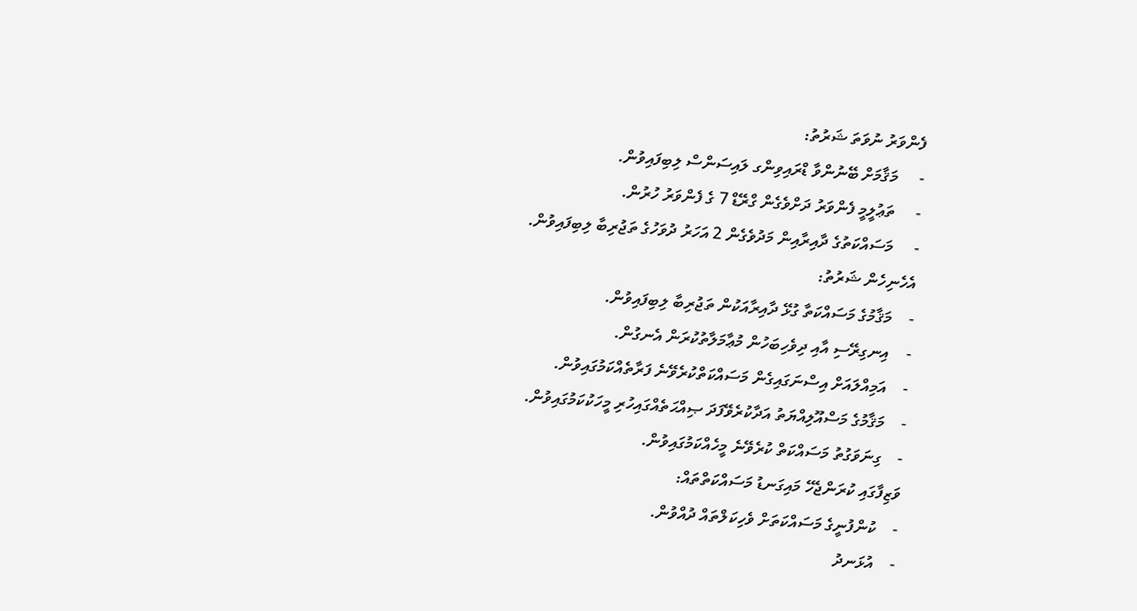ފެންވަރު ނުވަތަ ޝަރުތު:
-     މަޤާމަށް ބޭނުންވާ ޑްރައިވިންގ ލައިސަންސް ލިބިފައިވުން.
-     ތަޢުލީމީ ފެންވަރު ދަށްވެގެން ގްރޭޑް 7 ގެ ފެންވަރު ހުރުން.
-     މަސައްކަތުގެ ދާއިރާއިން މަދުވެގެން 2 އަހަރު ދުވަހުގެ ތަޖުރިބާ ލިބިފައިވުން.
އެހެނިހެން ޝަރުތު:
-    މަޤާމުގެ މަސައްކަތާ ގުޅޭ ދާއިރާއަކުން ތަޖުރިބާ ލިބިފައިވުން.
-    އިނގިރޭސި އާއި ދިވެހިބަހުން މުޢާމަލާތުކުރަން އެނގުން.
-    އަމިއްލައަށް އިސްނަގައިގެން މަސައްކަތްކުރެވޭނެ ފަރާތެއްކަމުގައިވުން.
-    މަޤާމުގެ މަސްއޫލިއްޔަތު އަދާކުރެވޭފަދަ ޞިއްޙަތެއްގައިހުރި މީހަކުކަމުގައިވުން.
-    ގިނަވަގުތު މަސައްކަތް ކުރެވޭނެ މީހެއްކަމުގައިވުން.
ވަޒިފާގައި ކުރަންޖެހޭ މައިގަނޑު މަސައްކަތްތައް:
-    ކުންފުނީގެ މަސައްކަތަށް ވެހިކަލްތައް ދުއްވުން.
-    އުޅަނދު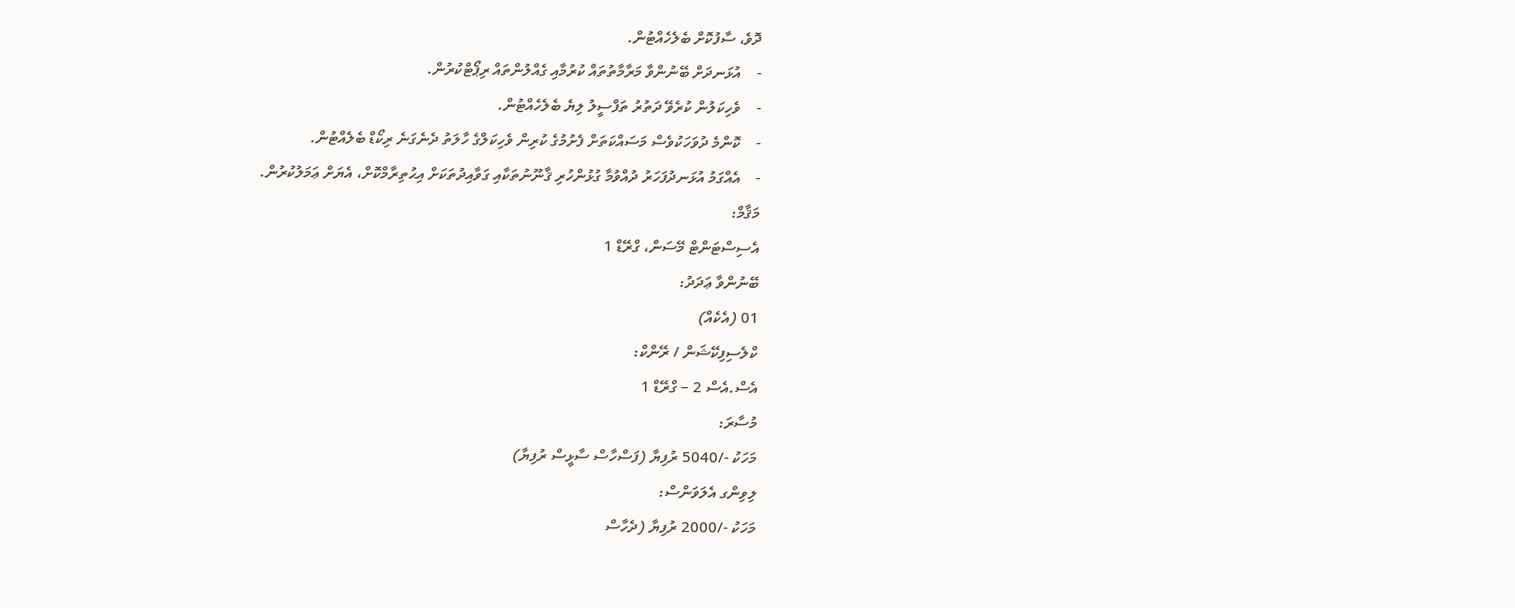ދޮވެ، ސާފުކޮށް ބެލެހެއްޓުން.
-    އުޅަނދަށް ބޭނުންވާ މަރާމާތުތައް ކުރުމާއި ގެއްލުންތައް ރިޕޯޓްކުރުން.
-    ވެހިކަލުން ކުރެވޭ ދަތުރު ތަފްސީލު ލިޔެ ބެލެހެއްޓުން.
-    ކޮންމެ ދުވަހަކުވެސް މަސައްކަތަށް ފެށުމުގެ ކުރިން ވެހިކަލްގެ ހާލަތު ދެނެގަނެ ރިކޯޑް ބެލެއްޓުން.
-    އެއްގަމު އުޅަނދުފަހަރު ދުއްވުމާ ގުޅުންހުރި ޤާނޫނުތަކާއި ގަވާއިދުތަކަށް އިޙުތިރާމްކޮށް، އެޔަށް ޢަމަލުކުރުން.
މަޤާމް:
އެސިސްޓަންޓް މޭސަން، ގްރޭޑް 1
ބޭނުންވާ ޢަދަދު:
01 (އެކެއް)
ކްލެސިފިކޭޝަން / ރޭންކް:
އެސް.އެސް 2 – ގްރޭޑް 1
މުސާރަ:
މަހަކު -/5040 ރުފިޔާ (ފަސްހާސް ސާޅީސް ރުފިޔާ)
ލިވިންގ އެލަވަންސް:
މަހަކު -/2000 ރުފިޔާ (ދެހާސް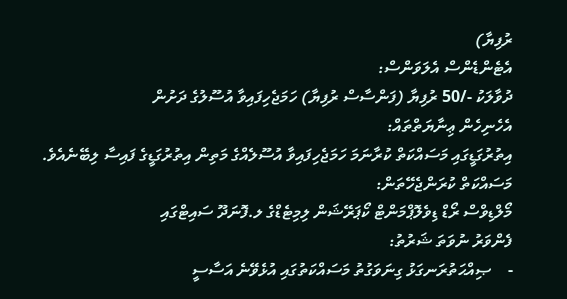ރުފިޔާ)
އެޓެންޑެންސް އެލަވަންސް:
ދުވާލަކު -/50 ރުފިޔާ (ފަންސާސް ރުފިޔާ) ހަމަޖެހިފައިވާ އުސޫލުގެ ދަށުން
އެހެނިހެން ޢިނާޔަތްތައް:
އިތުރުގަޑީގައި މަސައްކަތް ކުރާނަމަ ހަމަޖެހިފައިވާ އުސޫލެއްގެ މަތިން އިތުރުގަޑީގެ ފައިސާ ލިބޭނެއެވެ.
މަސައްކަތް ކުރަންޖެހޭތަން:
މޯލްޑިވްސް ރޯޑް ޑިވެލޮޕްމަންޓް ކޯޕަރޭޝަން ލިމިޓެޑްގެ ލ.ފޮނަދޫ ސައިޓްގައި
ފެންވަރު ނުވަތަ ޝަރުތު:
-    ޞިއްޙަތުރަނގަޅު ގިނަވަގުތު މަސައްކަތުގައި އުޅެވޭނެ އަސާސީ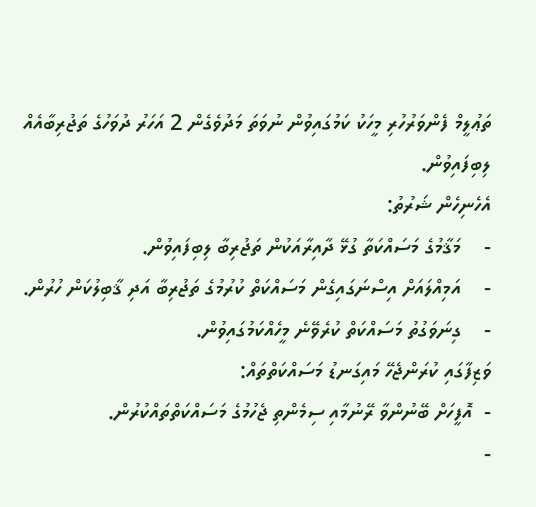ތަޢުލީމް ފެންވަރުހުރި މީހަކު ކަމުގައިވުން ނުވަތަ މަދުވެގެން 2 އަހަރު ދުވަހުގެ ތަޖުރިބާއެއް ލިބިފައިވުން.
އެހެނިހެން ޝަރުތު:
-    މަޤާމުގެ މަސައްކަތާ ގުޅޭ ދާއިރާއަކުން ތަޖުރިބާ ލިބިފައިވުން.
-    އަމިއްލައަށް އިސްނަގައިގެން މަސައްކަތް ކުރުމުގެ ތަޖުރިބާ އަދި ޤާބިލުކަން ހުރުން.
-    ގިނަވަގުތު މަސައްކަތް ކުރެވޭނެ މީހެއްކަމުގައިވުން.
ވަޒިފާގައި ކުރަންޖެހޭ މައިގަނޑު މަސައްކަތްތައް:
-  އޮފީހަށް ބޭނުންވާ ރޭނުމާއި ސިމެންތި ޖެހުމުގެ މަސައްކަތްތައްކުރުން.
-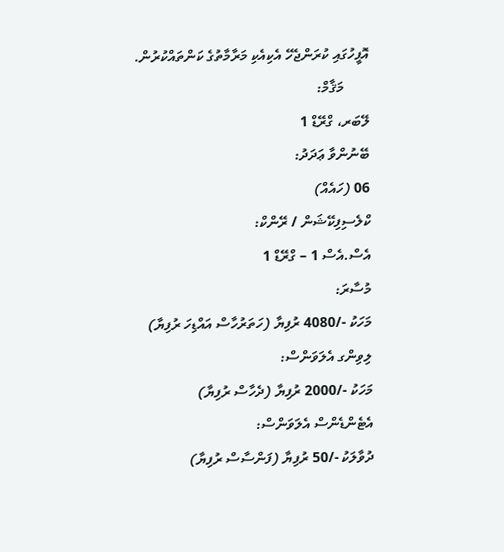އޮފީހުގައި ކުރަންޖެހޭ އެކިއެކި މަރާމާތުގެ ކަންތައްކުރުން.
       މަޤާމް:
ލޭބަރ، ގްރޭޑް 1
ބޭނުންވާ ޢަދަދު:
06 (ހައެއް)
ކްލެސިފިކޭޝަން / ރޭންކް:
އެސް.އެސް 1 – ގްރޭޑް 1
މުސާރަ:
މަހަކު -/4080 ރުފިޔާ (ހަތަރުހާސް އައްޑިހަ ރުފިޔާ)
ލިވިންގ އެލަވަންސް:
މަހަކު -/2000 ރުފިޔާ (ދެހާސް ރުފިޔާ)
އެޓެންޑެންސް އެލަވަންސް:
ދުވާލަކު -/50 ރުފިޔާ (ފަންސާސް ރުފިޔާ)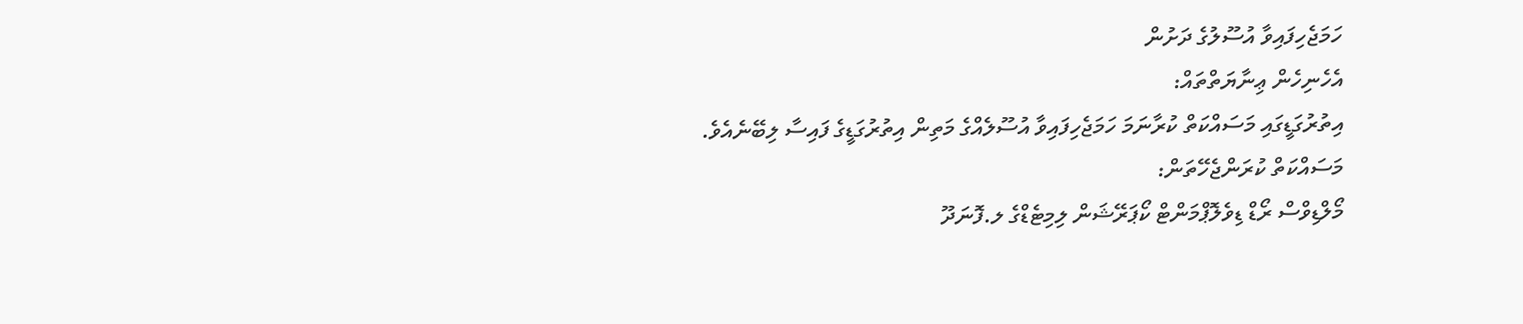ހަމަޖެހިފައިވާ އުސޫލުގެ ދަށުން
އެހެނިހެން ޢިނާޔަތްތައް:
އިތުރުގަޑީގައި މަސައްކަތް ކުރާނަމަ ހަމަޖެހިފައިވާ އުސޫލެއްގެ މަތިން އިތުރުގަޑީގެ ފައިސާ ލިބޭނެއެވެ.
މަސައްކަތް ކުރަންޖެހޭތަން:
މޯލްޑިވްސް ރޯޑް ޑިވެލޮޕްމަންޓް ކޯޕަރޭޝަން ލިމިޓެޑްގެ ލ.ފޮނަދޫ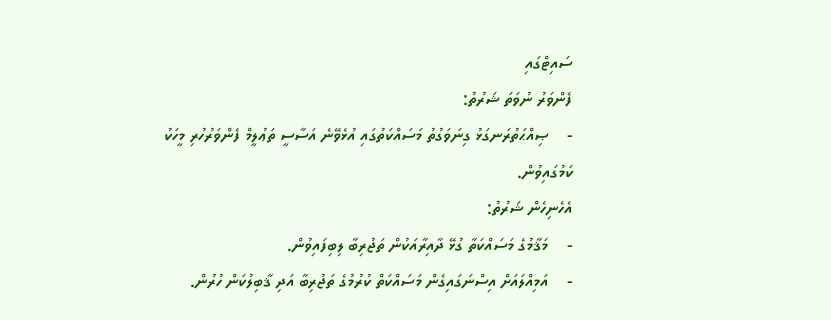ސައިޓްގައި
ފެންވަރު ނުވަތަ ޝަރުތު:
-    ޞިއްޙަތުރަނގަޅު ގިނަވަގުތު މަސައްކަތުގައި އުޅެވޭނެ އަސާސީ ތަޢުލީމް ފެންވަރުހުރި މީހަކު ކަމުގައިވުން.
އެހެނިހެން ޝަރުތު:
-    މަޤާމުގެ މަސައްކަތާ ގުޅޭ ދާއިރާއަކުން ތަޖުރިބާ ލިބިފައިވުން.
-    އަމިއްލައަށް އިސްނަގައިގެން މަސައްކަތް ކުރުމުގެ ތަޖުރިބާ އަދި ޤާބިލުކަން ހުރުން.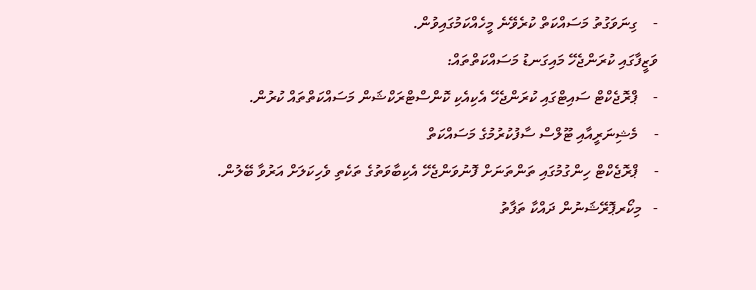-    ގިނަވަގުތު މަސައްކަތް ކުރެވޭނެ މީހެއްކަމުގައިވުން.
ވަޒީފާގައި ކުރަންޖެހޭ މައިގަނޑު މަސައްކަތްތައް:
-    ޕްރޮޖެކްޓް ސައިޓްގައި ކުރަންޖެހޭ އެކިއެކި ކޮންސްޓްރަކްޝަން މަސައްކަތްތައް ކުރުން.
-    މެޝިނަރީއާއި ޓޫލްސް ސާފުކުރުމުގެ މަސައްކަތް
-    ޕްރޮޖެކްޓް ހިންގުމުގައި ތަންތަނަށް ފޮނުވަންޖެހޭ އެކިބާވަތުގެ ތަކެތި ވެހިކަލަށް އަރުވާ ބޭލުން.
-   މިކޯރޕޮރޭޝަނުން ދައްކާ ތަފާތު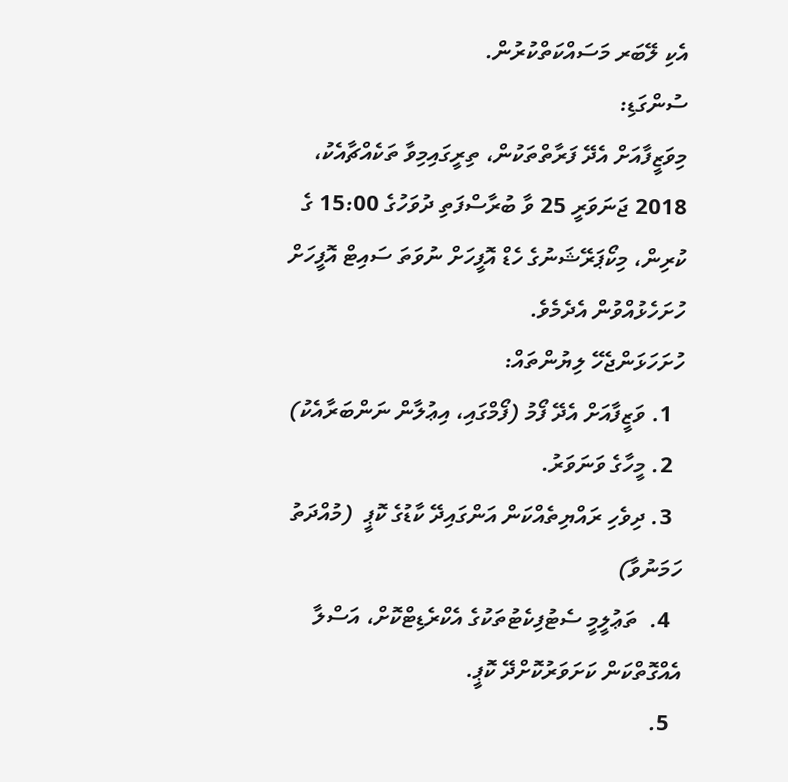އެކި ލޭބަރ މަސައްކަތްކުރުން.
ސުންގަޑި:
މިވަޒީފާއަށް އެދޭ ފަރާތްތަކުން، ތިރީގައިމިވާ ތަކެއްޗާއެކު، 2018 ޖަނަވަރީ 25 ވާ ބުރާސްފަތި ދުވަހުގެ 15:00 ގެ ކުރިން، މިކޯޕަރޭޝަނުގެ ހެޑް އޮފީހަށް ނުވަތަ ސައިޓް އޮފީހަށް ހުށަހެޅުއްވުން އެދެމެވެ.
ހުށަހަޅަންޖެހޭ ލިޔުންތައް:
  1. ވަޒީފާއަށް އެދޭ ފޯމު (ފޯމްގައި، އިޢުލާން ނަންބަރާއެކު)
  2. މީހާގެ ވަނަވަރު.
  3. ދިވެހި ރައްޔިތެއްކަން އަންގައިދޭ ކާޑުގެ ކޮޕީ  (މުއްދަތު ހަމަނުވާ)
  4.  ތަޢުލީމީ ސެޓުފިކެޓުތަކުގެ އެކްރެޑިޓްކޮށް، އަސްލާ އެއްގޮތްކަން ކަށަވަރުކޮށްދޭ ކޮޕީ.
  5.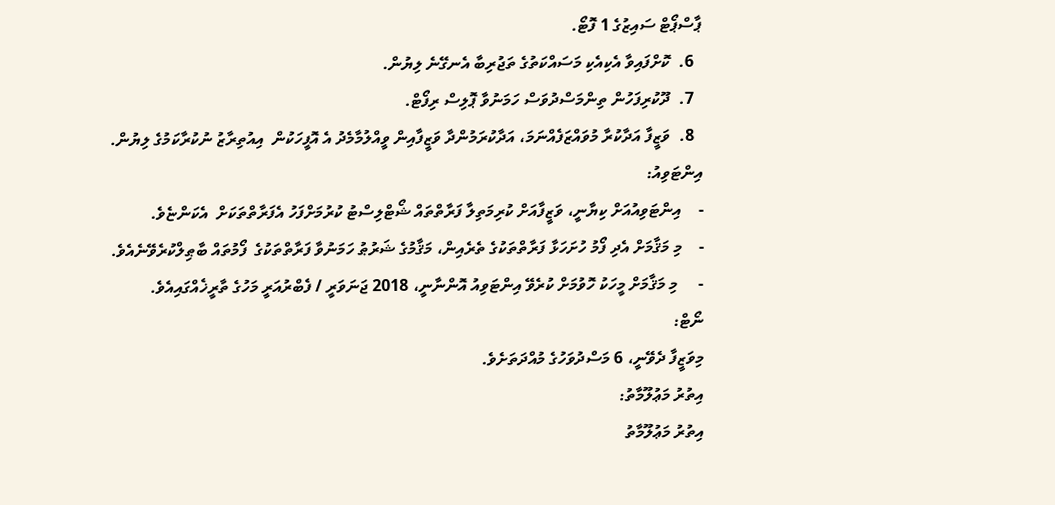ޕާސްޕޯޓް ސައިޒުގެ 1 ފޮޓޯ.
  6.  ކޮށްފައިވާ އެކިއެކި މަސައްކަތުގެ ތަޖުރިބާ އެނގޭނެ ލިޔުން.
  7.  ދޫކުރިފަހުން ތިންމަސްދުވަސް ހަމަނުވާ ޕޮލިސް ރިފޯޓް.
  8.  ވަޒީފާ އަދާކުރާ މުވައްޒަފެއްނަމަ، އަދާކުރަމުންދާ ވަޒީފާއިން ވީއްލުމާމެދު އެ އޮފީހަކުން  އިއުތިރާޒު ނުކުރާކަމުގެ ލިޔުން.
އިންޓަވިއު:
-    އިންޓަވިއުއަށް ކިޔާނީ، ވަޒީފާއަށް ކުރިމަތިލާ ފަރާތްތައް ޝޯޓްލިސްޓު ކުރުމަށްފަހު އެފަރާތްތަކަށް  އެކަންޏެވެ.
-    މި މަޤާމަށް އެދި ފޯމު ހުށަހަޅާ ފަރާތްތަކުގެ ތެރެއިން، މަޤާމުގެ ޝަރުޠު ހަމަނުވާ ފަރާތްތަކުގެ  ފޯމުތައް ބާޠިލްކުރެވޭނެއެވެ.
-     މި މަޤާމަށް މީހަކު ހޮވުމަށް ކުރެވޭ އިންޓަވިއު އޮންނާނީ، 2018 ޖަނަވަރީ / ފެބްރުއަރީ މަހުގެ ތާރީޚެއްގައިއެވެ.
ނޯޓް:
މިވަޒީފާ ދެވޭނީ، 6 މަސްދުވަހުގެ މުއްދަތަށެވެ.
އިތުރު މަޢުލޫމާތު:
އިތުރު މަޢުލޫމާތު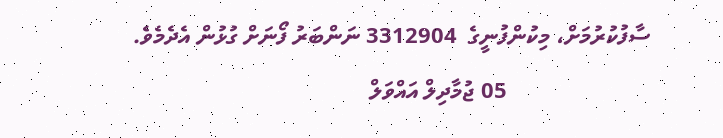ސާފުކުރުމަށް، މިކުންފުނީގެ  3312904 ނަންބަރު ފޯނަށް ގުޅުން އެދެމެވެ.
                         05 ޖުމާދިލް އައްވަލް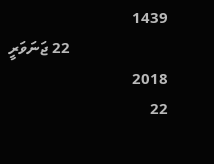1439
                         22 ޖަނަވަރީ      2018
22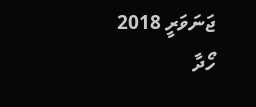ޖަނަވަރީ 2018
ހޯދާ